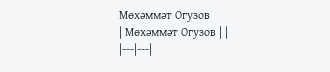Мөхәммәт Огузов
| Мөхәммәт Огузов | |
|---|---|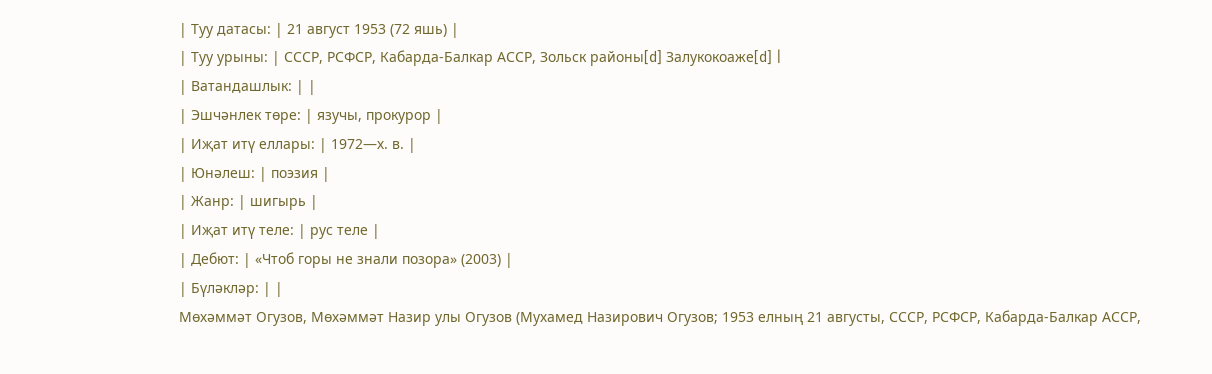| Туу датасы: | 21 август 1953 (72 яшь) |
| Туу урыны: | СССР, РСФСР, Кабарда-Балкар АССР, Зольск районы[d] Залукокоаже[d] |
| Ватандашлык: | |
| Эшчәнлек төре: | язучы, прокурор |
| Иҗат итү еллары: | 1972—х. в. |
| Юнәлеш: | поэзия |
| Жанр: | шигырь |
| Иҗат итү теле: | рус теле |
| Дебют: | «Чтоб горы не знали позора» (2003) |
| Бүләкләр: | |
Мөхәммәт Огузов, Мөхәммәт Назир улы Огузов (Мухамед Назирович Огузов; 1953 елның 21 августы, СССР, РСФСР, Кабарда-Балкар АССР,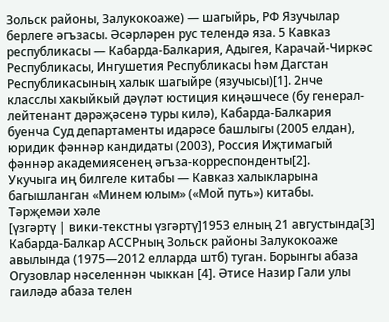Зольск районы, Залукокоаже) ― шагыйрь, РФ Язучылар берлеге әгъзасы. Әсәрләрен рус телендә яза. 5 Кавказ республикасы ― Кабарда-Балкария, Адыгея, Карачай-Чиркәс Республикасы, Ингушетия Республикасы һәм Дагстан Республикасының халык шагыйре (язучысы)[1]. 2нче класслы хакыйкый дәүләт юстиция киңәшчесе (бу генерал-лейтенант дәрәҗәсенә туры килә), Кабарда-Балкария буенча Суд департаменты идарәсе башлыгы (2005 елдан), юридик фәннәр кандидаты (2003), Россия Иҗтимагый фәннәр академиясенең әгъза-корреспонденты[2].
Укучыга иң билгеле китабы ― Кавказ халыкларына багышланган «Минем юлым» («Мой путь») китабы.
Тәрҗемәи хәле
[үзгәртү | вики-текстны үзгәртү]1953 елның 21 августында[3] Кабарда-Балкар АССРның Зольск районы Залукокоаже авылында (1975—2012 елларда штб) туган. Борынгы абаза Огузовлар нәселеннән чыккан [4]. Әтисе Назир Гали улы гаиләдә абаза телен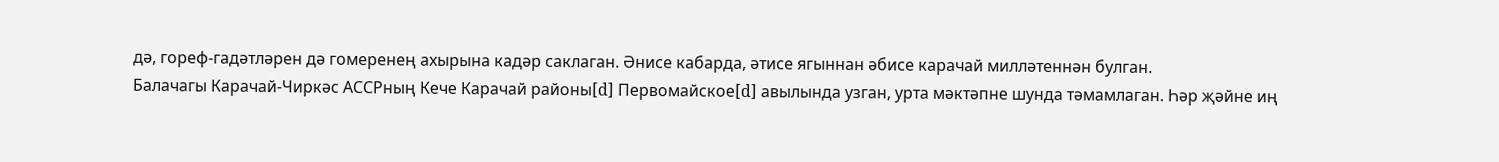дә, гореф-гадәтләрен дә гомеренең ахырына кадәр саклаган. Әнисе кабарда, әтисе ягыннан әбисе карачай милләтеннән булган.
Балачагы Карачай-Чиркәс АССРның Кече Карачай районы[d] Первомайское[d] авылында узган, урта мәктәпне шунда тәмамлаган. Һәр җәйне иң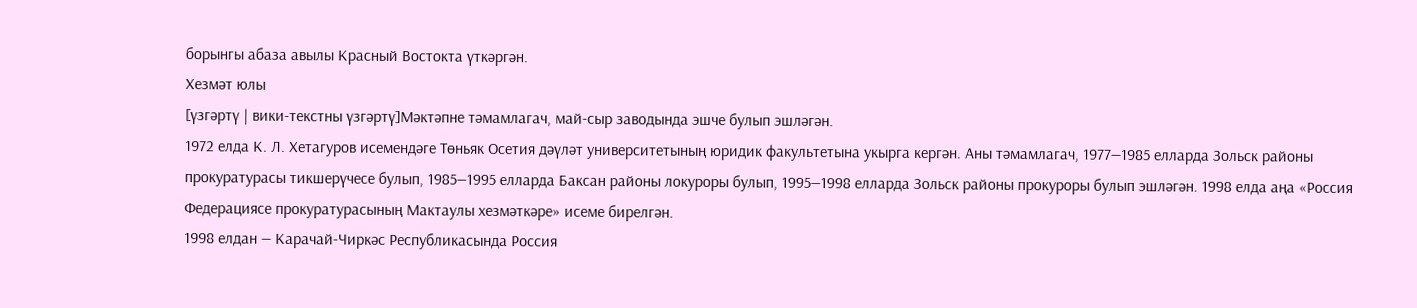борынгы абаза авылы Красный Востокта үткәргән.
Хезмәт юлы
[үзгәртү | вики-текстны үзгәртү]Мәктәпне тәмамлагач, май-сыр заводында эшче булып эшләгән.
1972 елда К. Л. Хетагуров исемендәге Төньяк Осетия дәүләт университетының юридик факультетына укырга кергән. Аны тәмамлагач, 1977―1985 елларда Зольск районы прокуратурасы тикшерүчесе булып, 1985―1995 елларда Баксан районы локуроры булып, 1995―1998 елларда Зольск районы прокуроры булып эшләгән. 1998 елда аңа «Россия Федерациясе прокуратурасының Мактаулы хезмәткәре» исеме бирелгән.
1998 елдан ― Карачай-Чиркәс Республикасында Россия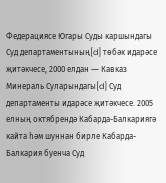Федерациясе Югары Суды каршындагы Суд департаментының[d] төбәк идарәсе җитәкчесе, 2000 елдан ― Кавказ Минераль Суларындагы[d] Суд департаменты идарәсе җитәкчесе. 2005 елның октябрендә Кабарда-Балкариягә кайта һәм шуннан бирле Кабарда-Балкария буенча Суд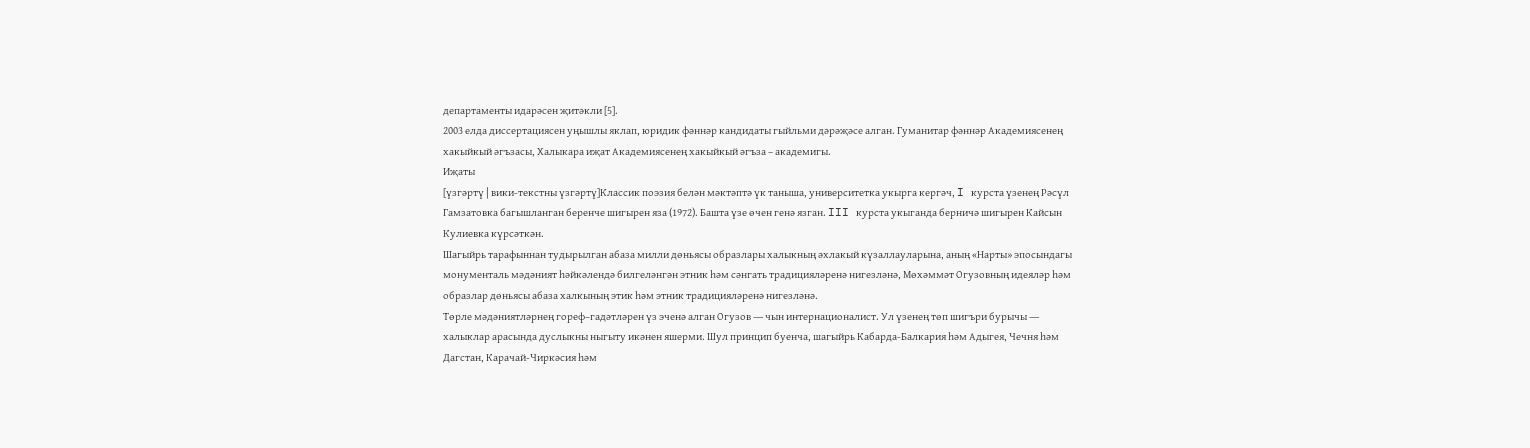департаменты идарәсен җитәкли [5].
2003 елда диссертациясен уңышлы яклап, юридик фәннәр кандидаты гыйльми дәрәҗәсе алган. Гуманитар фәннәр Академиясенең хакыйкый әгъзасы, Халыкара иҗат Академиясенең хакыйкый әгъза – академигы.
Иҗаты
[үзгәртү | вики-текстны үзгәртү]Классик поэзия белән мәктәптә үк таныша, университетка укырга кергәч, I курста үзенең Рәсүл Гамзатовка багышланган беренче шигырен яза (1972). Башта үзе өчен генә язган. III курста укыганда берничә шигырен Кайсын Кулиевка күрсәткән.
Шагыйрь тарафыннан тудырылган абаза милли дөньясы образлары халыкның әхлакый күзаллауларына, аның «Нарты» эпосындагы монументаль мәдәният һәйкәлендә билгеләнгән этник һәм сәнгать традицияләренә нигезләнә, Мөхәммәт Огузовның идеяләр һәм образлар дөньясы абаза халкының этик һәм этник традицияләренә нигезләнә.
Төрле мәдәниятләрнең гореф–гадәтләрен үз эченә алган Огузов ― чын интернационалист. Ул үзенең төп шигъри бурычы ― халыклар арасында дуслыкны ныгыту икәнен яшерми. Шул принцип буенча, шагыйрь Кабарда-Балкария һәм Адыгея, Чечня һәм Дагстан, Карачай-Чиркәсия һәм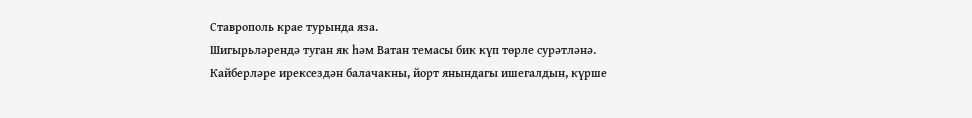Ставрополь крае турында яза.
Шигырьләрендә туган як һәм Ватан темасы бик күп төрле сурәтләнә. Кайберләре ирексездән балачакны, йорт янындагы ишегалдын, күрше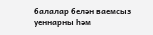балалар белән ваемсыз уеннарны һәм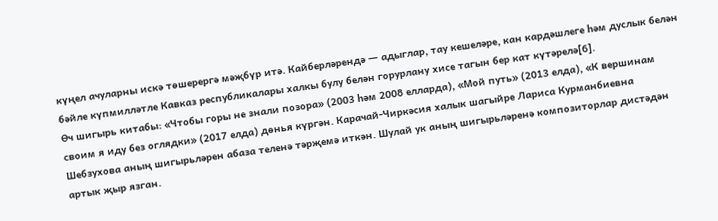күңел ачуларны искә төшерергә мәҗбүр итә. Кайберләрендә ― адыглар, тау кешеләре, кан кардәшлеге һәм дуслык белән бәйле күпмилләтле Кавказ республикалары халкы булу белән горурлану хисе тагын бер кат күтәрелә[6].
Өч шигырь китабы: «Чтобы горы не знали позора» (2003 һәм 2008 елларда), «Мой путь» (2013 елда), «К вершинам своим я иду без оглядки» (2017 елда) дөнья күргән. Карачай-Чиркәсия халык шагыйре Лариса Курманбиевна Шебзухова аның шигырьләрен абаза теленә тәрҗемә иткән. Шулай ук аның шигырьләренә композиторлар дистәдән артык җыр язган.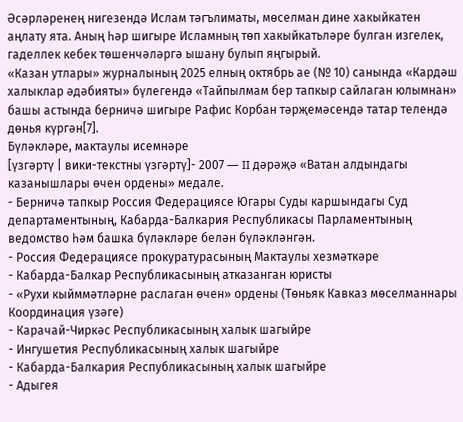Әсәрләренең нигезендә Ислам тәгълиматы, мөселман дине хакыйкатен аңлату ята. Аның һәр шигыре Исламның төп хакыйкатьләре булган изгелек, гаделлек кебек төшенчәләргә ышану булып яңгырый.
«Казан утлары» журналының 2025 елның октябрь ае (№ 10) санында «Кардәш халыклар әдәбияты» бүлегендә «Тайпылмам бер тапкыр сайлаган юлымнан» башы астында берничә шигыре Рафис Корбан тәрҗемәсендә татар телендә дөнья күргән[7].
Бүләкләре, мактаулы исемнәре
[үзгәртү | вики-текстны үзгәртү]- 2007 ― II дәрәҗә «Ватан алдындагы казанышлары өчен ордены» медале.
- Берничә тапкыр Россия Федерациясе Югары Суды каршындагы Суд департаментының, Кабарда-Балкария Республикасы Парламентының ведомство һәм башка бүләкләре белән бүләкләнгән.
- Россия Федерациясе прокуратурасының Мактаулы хезмәткәре
- Кабарда-Балкар Республикасының атказанган юристы
- «Рухи кыйммәтләрне раслаган өчен» ордены (Төньяк Кавказ мөселманнары Координация үзәге)
- Карачай-Чиркәс Республикасының халык шагыйре
- Ингушетия Республикасының халык шагыйре
- Кабарда-Балкария Республикасының халык шагыйре
- Адыгея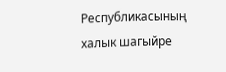Республикасының халык шагыйре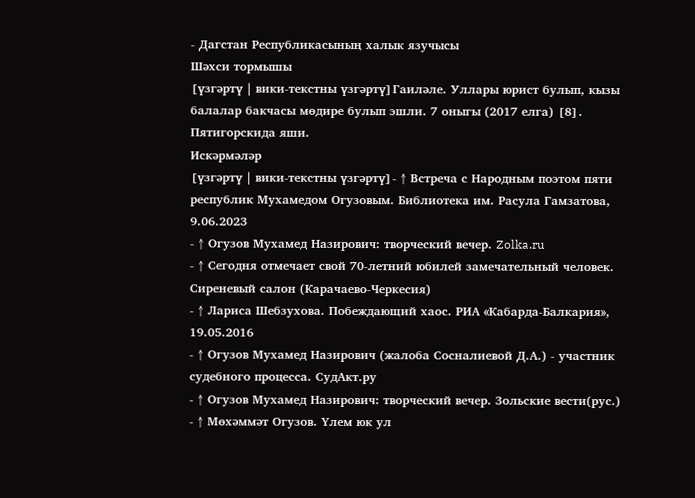- Дагстан Республикасының халык язучысы
Шәхси тормышы
[үзгәртү | вики-текстны үзгәртү]Гаиләле. Уллары юрист булып, кызы балалар бакчасы мөдире булып эшли. 7 оныгы (2017 елга) [8]. Пятигорскида яши.
Искәрмәләр
[үзгәртү | вики-текстны үзгәртү]- ↑ Встреча с Народным поэтом пяти республик Мухамедом Огузовым. Библиотека им. Расула Гамзатова, 9.06.2023
- ↑ Огузов Мухамед Назирович: творческий вечер. Zolka.ru
- ↑ Сегодня отмечает свой 70-летний юбилей замечательный человек. Сиреневый салон (Карачаево-Черкесия)
- ↑ Лариса Шебзухова. Побеждающий хаос. РИА «Кабарда-Балкария», 19.05.2016
- ↑ Огузов Мухамед Назирович (жалоба Сосналиевой Д.А.) - участник судебного процесса. СудАкт.ру
- ↑ Огузов Мухамед Назирович: творческий вечер. Зольские вести(рус.)
- ↑ Мөхәммәт Огузов. Үлем юк ул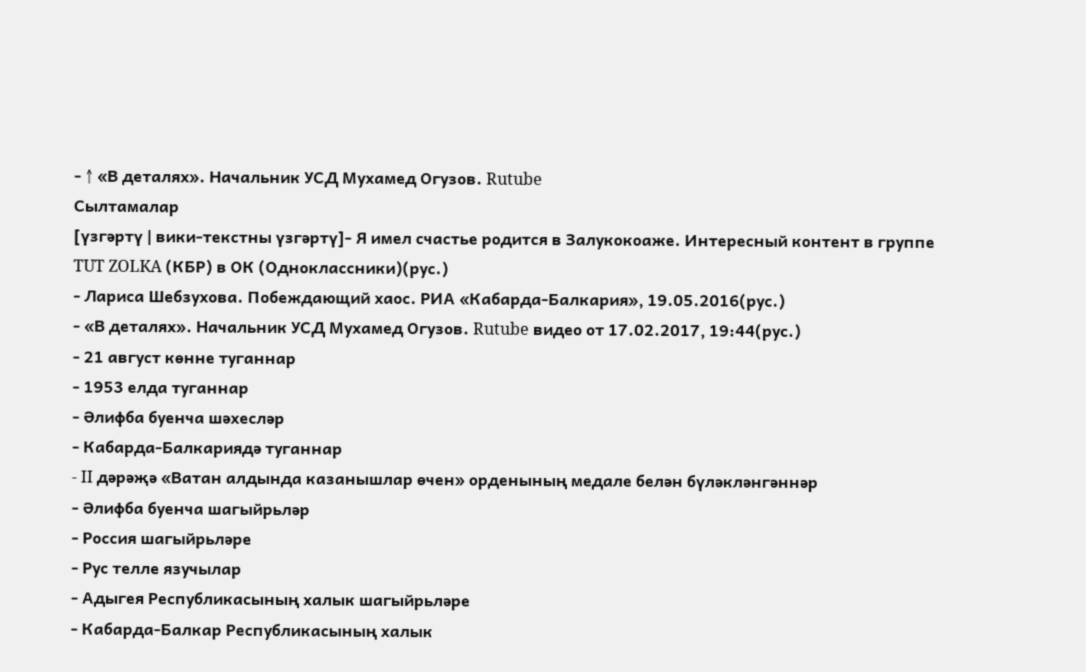- ↑ «В деталях». Начальник УСД Мухамед Огузов. Rutube
Сылтамалар
[үзгәртү | вики-текстны үзгәртү]- Я имел счастье родится в Залукокоаже. Интересный контент в группе TUT ZOLKA (КБР) в ОК (Одноклассники)(рус.)
- Лариса Шебзухова. Побеждающий хаос. РИА «Кабарда-Балкария», 19.05.2016(рус.)
- «В деталях». Начальник УСД Мухамед Огузов. Rutube видео от 17.02.2017, 19:44(рус.)
- 21 август көнне туганнар
- 1953 елда туганнар
- Әлифба буенча шәхесләр
- Кабарда-Балкариядә туганнар
- II дәрәҗә «Ватан алдында казанышлар өчен» орденының медале белән бүләкләнгәннәр
- Әлифба буенча шагыйрьләр
- Россия шагыйрьләре
- Рус телле язучылар
- Адыгея Республикасының халык шагыйрьләре
- Кабарда-Балкар Республикасының халык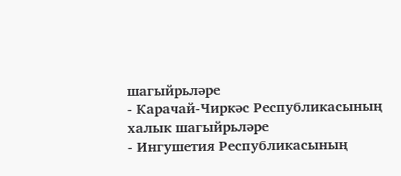шагыйрьләре
- Карачай-Чиркәс Республикасының халык шагыйрьләре
- Ингушетия Республикасының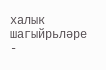халык шагыйрьләре
-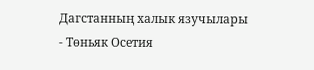Дагстанның халык язучылары
- Төньяк Осетия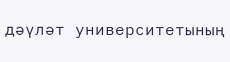дәүләт университетының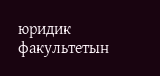юридик факультетын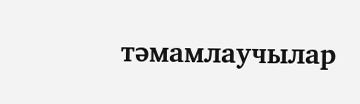тәмамлаучылар